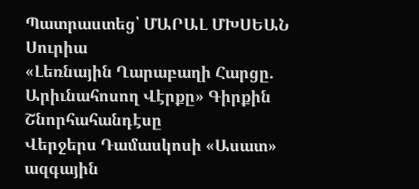Պատրաստեց՝ ՄԱՐԱԼ ՄԽՍԵԱՆ
Սուրիա
«Լեռնային Ղարաբաղի Հարցը. Արիւնահոսող Վէրքը» Գիրքին Շնորհահանդէսը
Վերջերս Դամասկոսի «Ասատ» ազգային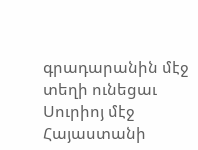գրադարանին մէջ տեղի ունեցաւ Սուրիոյ մէջ Հայաստանի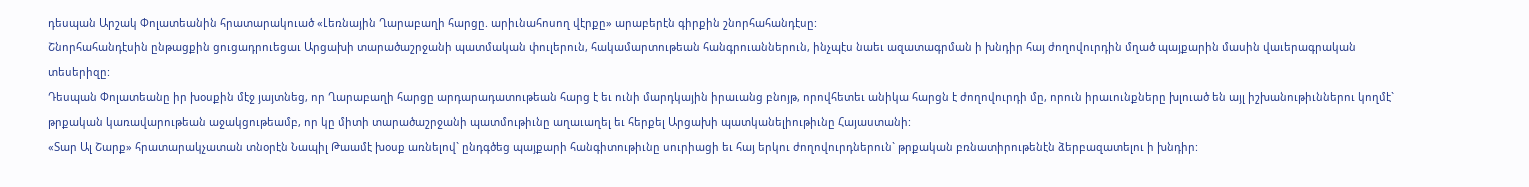դեսպան Արշակ Փոլատեանին հրատարակուած «Լեռնային Ղարաբաղի հարցը. արիւնահոսող վէրքը» արաբերէն գիրքին շնորհահանդէսը:
Շնորհահանդէսին ընթացքին ցուցադրուեցաւ Արցախի տարածաշրջանի պատմական փուլերուն, հակամարտութեան հանգրուաններուն, ինչպէս նաեւ ազատագրման ի խնդիր հայ ժողովուրդին մղած պայքարին մասին վաւերագրական տեսերիզը:
Դեսպան Փոլատեանը իր խօսքին մէջ յայտնեց, որ Ղարաբաղի հարցը արդարադատութեան հարց է եւ ունի մարդկային իրաւանց բնոյթ, որովհետեւ անիկա հարցն է ժողովուրդի մը, որուն իրաւունքները խլուած են այլ իշխանութիւններու կողմէ` թրքական կառավարութեան աջակցութեամբ, որ կը միտի տարածաշրջանի պատմութիւնը աղաւաղել եւ հերքել Արցախի պատկանելիութիւնը Հայաստանի:
«Տար Ալ Շարք» հրատարակչատան տնօրէն Նապիլ Թաամէ խօսք առնելով` ընդգծեց պայքարի հանգիտութիւնը սուրիացի եւ հայ երկու ժողովուրդներուն` թրքական բռնատիրութենէն ձերբազատելու ի խնդիր: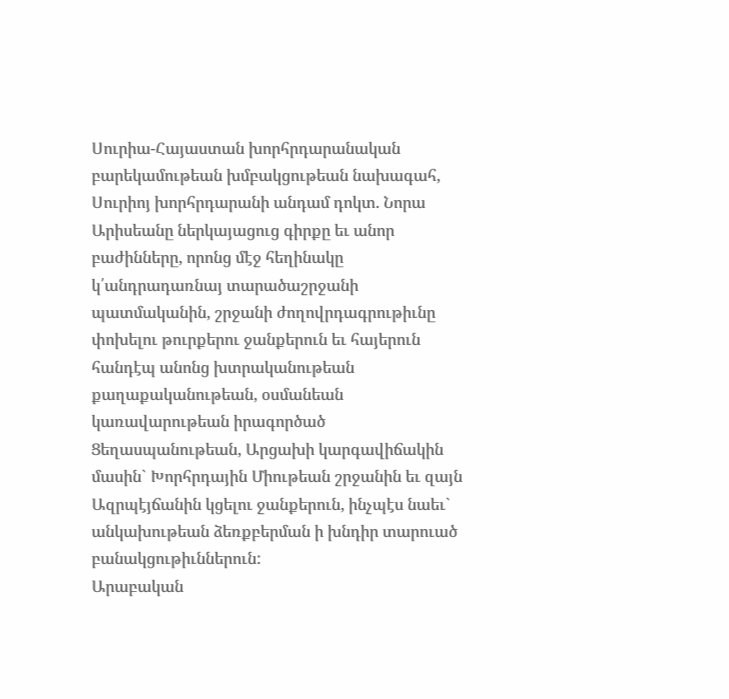Սուրիա-Հայաստան խորհրդարանական բարեկամութեան խմբակցութեան նախագահ, Սուրիոյ խորհրդարանի անդամ դոկտ. Նորա Արիսեանը ներկայացուց գիրքը եւ անոր բաժինները, որոնց մէջ հեղինակը կ՛անդրադառնայ տարածաշրջանի պատմականին, շրջանի ժողովրդագրութիւնը փոխելու թուրքերու ջանքերուն եւ հայերուն հանդէպ անոնց խտրականութեան քաղաքականութեան, օսմանեան կառավարութեան իրագործած Ցեղասպանութեան, Արցախի կարգավիճակին մասին` Խորհրդային Միութեան շրջանին եւ զայն Ազրպէյճանին կցելու ջանքերուն, ինչպէս նաեւ` անկախութեան ձեռքբերման ի խնդիր տարուած բանակցութիւններուն:
Արաբական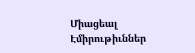Միացեալ Էմիրութիւններ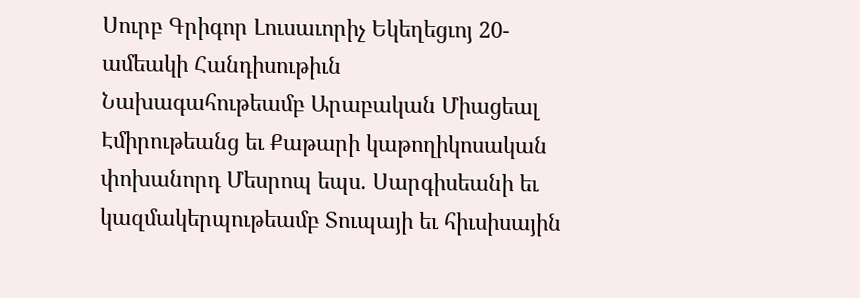Սուրբ Գրիգոր Լուսաւորիչ Եկեղեցւոյ 20-ամեակի Հանդիսութիւն
Նախագահութեամբ Արաբական Միացեալ Էմիրութեանց եւ Քաթարի կաթողիկոսական փոխանորդ Մեսրոպ եպս. Սարգիսեանի եւ կազմակերպութեամբ Տուպայի եւ հիւսիսային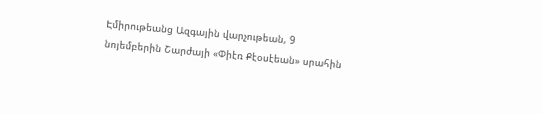Էմիրութեանց Ազգային վարչութեան, 9 նոյեմբերին Շարժայի «Փիէռ Քէօսէեան» սրահին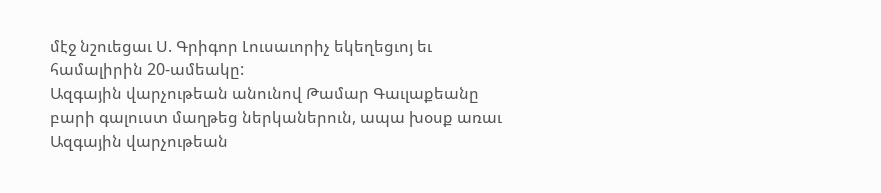մէջ նշուեցաւ Ս. Գրիգոր Լուսաւորիչ եկեղեցւոյ եւ համալիրին 20-ամեակը:
Ազգային վարչութեան անունով Թամար Գաւլաքեանը բարի գալուստ մաղթեց ներկաներուն, ապա խօսք առաւ Ազգային վարչութեան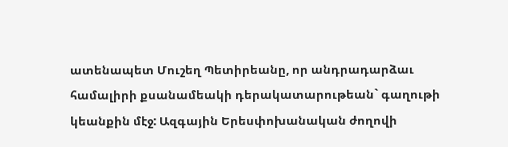ատենապետ Մուշեղ Պետիրեանը, որ անդրադարձաւ համալիրի քսանամեակի դերակատարութեան` գաղութի կեանքին մէջ: Ազգային Երեսփոխանական ժողովի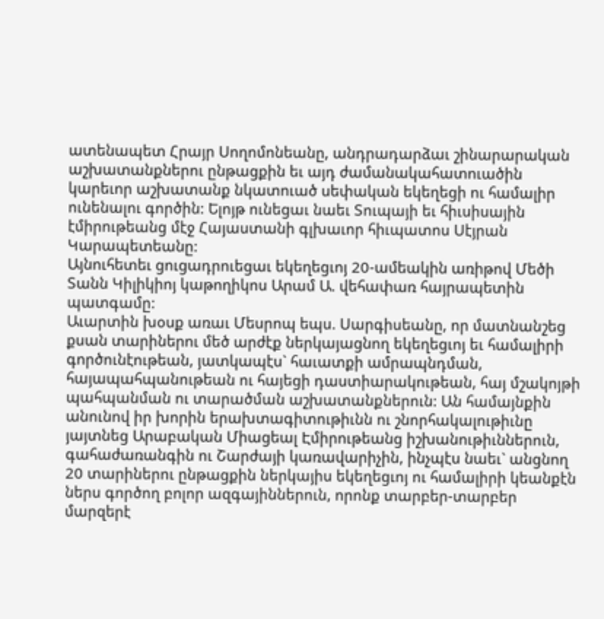ատենապետ Հրայր Սողոմոնեանը, անդրադարձաւ շինարարական աշխատանքներու ընթացքին եւ այդ ժամանակահատուածին կարեւոր աշխատանք նկատուած սեփական եկեղեցի ու համալիր ունենալու գործին: Ելոյթ ունեցաւ նաեւ Տուպայի եւ հիւսիսային էմիրութեանց մէջ Հայաստանի գլխաւոր հիւպատոս Սէյրան Կարապետեանը:
Այնուհետեւ ցուցադրուեցաւ եկեղեցւոյ 20-ամեակին առիթով Մեծի Տանն Կիլիկիոյ կաթողիկոս Արամ Ա. վեհափառ հայրապետին պատգամը:
Աւարտին խօսք առաւ Մեսրոպ եպս. Սարգիսեանը, որ մատնանշեց քսան տարիներու մեծ արժէք ներկայացնող եկեղեցւոյ եւ համալիրի գործունէութեան, յատկապէս` հաւատքի ամրապնդման, հայապահպանութեան ու հայեցի դաստիարակութեան, հայ մշակոյթի պահպանման ու տարածման աշխատանքներուն: Ան համայնքին անունով իր խորին երախտագիտութիւնն ու շնորհակալութիւնը յայտնեց Արաբական Միացեալ Էմիրութեանց իշխանութիւններուն, գահաժառանգին ու Շարժայի կառավարիչին, ինչպէս նաեւ` անցնող 20 տարիներու ընթացքին ներկայիս եկեղեցւոյ ու համալիրի կեանքէն ներս գործող բոլոր ազգայիններուն, որոնք տարբեր-տարբեր մարզերէ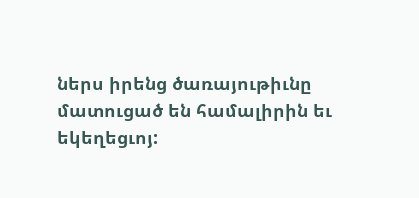ներս իրենց ծառայութիւնը մատուցած են համալիրին եւ եկեղեցւոյ: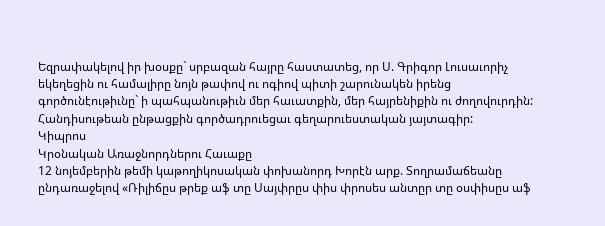Եզրափակելով իր խօսքը` սրբազան հայրը հաստատեց, որ Ս. Գրիգոր Լուսաւորիչ եկեղեցին ու համալիրը նոյն թափով ու ոգիով պիտի շարունակեն իրենց գործունէութիւնը` ի պահպանութիւն մեր հաւատքին, մեր հայրենիքին ու ժողովուրդին:
Հանդիսութեան ընթացքին գործադրուեցաւ գեղարուեստական յայտագիր:
Կիպրոս
Կրօնական Առաջնորդներու Հաւաքը
12 նոյեմբերին թեմի կաթողիկոսական փոխանորդ Խորէն արք. Տողրամաճեանը ընդառաջելով «Ռիլիճըս թրեք աֆ տը Սայփրըս փիս փրոսես անտըր տը օսփիսըս աֆ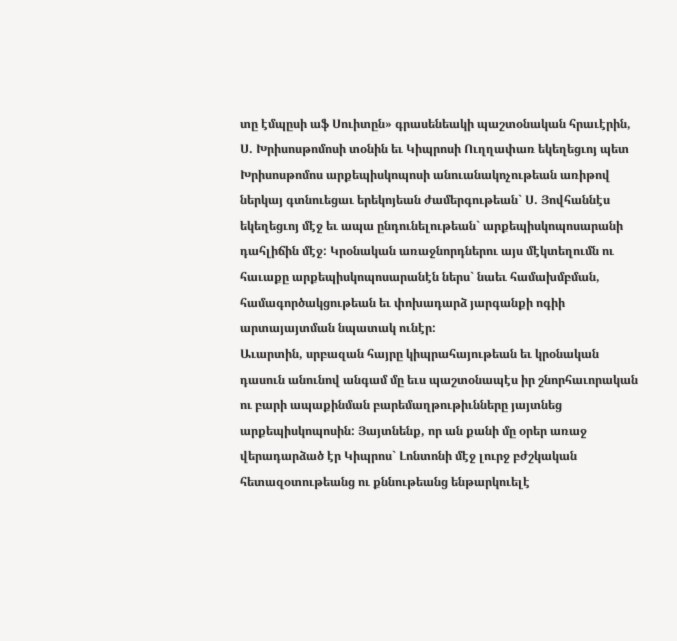տը էմպըսի աֆ Սուիտըն» գրասենեակի պաշտօնական հրաւէրին, Ս. Խրիսոսթոմոսի տօնին եւ Կիպրոսի Ուղղափառ եկեղեցւոյ պետ Խրիսոսթոմոս արքեպիսկոպոսի անուանակոչութեան առիթով ներկայ գտնուեցաւ երեկոյեան ժամերգութեան` Ս. Յովհաննէս եկեղեցւոյ մէջ եւ ապա ընդունելութեան` արքեպիսկոպոսարանի դահլիճին մէջ: Կրօնական առաջնորդներու այս մէկտեղումն ու հաւաքը արքեպիսկոպոսարանէն ներս` նաեւ համախմբման, համագործակցութեան եւ փոխադարձ յարգանքի ոգիի արտայայտման նպատակ ունէր:
Աւարտին, սրբազան հայրը կիպրահայութեան եւ կրօնական դասուն անունով անգամ մը եւս պաշտօնապէս իր շնորհաւորական ու բարի ապաքինման բարեմաղթութիւնները յայտնեց արքեպիսկոպոսին: Յայտնենք, որ ան քանի մը օրեր առաջ վերադարձած էր Կիպրոս` Լոնտոնի մէջ լուրջ բժշկական հետազօտութեանց ու քննութեանց ենթարկուելէ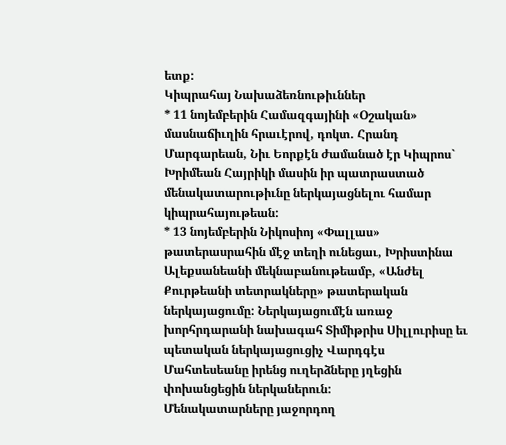ետք:
Կիպրահայ Նախաձեռնութիւններ
* 11 նոյեմբերին Համազգայինի «Օշական» մասնաճիւղին հրաւէրով, դոկտ. Հրանդ Մարգարեան, Նիւ Եորքէն ժամանած էր Կիպրոս` Խրիմեան Հայրիկի մասին իր պատրաստած մենակատարութիւնը ներկայացնելու համար կիպրահայութեան:
* 13 նոյեմբերին Նիկոսիոյ «Փալլաս» թատերասրահին մէջ տեղի ունեցաւ, Խրիստինա Ալեքսանեանի մեկնաբանութեամբ, «Անժել Քուրթեանի տետրակները» թատերական ներկայացումը: Ներկայացումէն առաջ խորհրդարանի նախագահ Տիմիթրիս Սիլլուրիսը եւ պետական ներկայացուցիչ Վարդգէս Մահտեսեանը իրենց ուղերձները յղեցին փոխանցեցին ներկաներուն:
Մենակատարները յաջորդող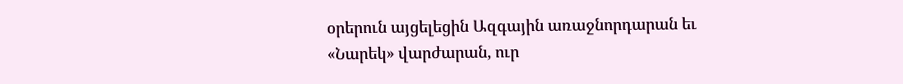օրերուն այցելեցին Ազգային առաջնորդարան եւ «Նարեկ» վարժարան, ուր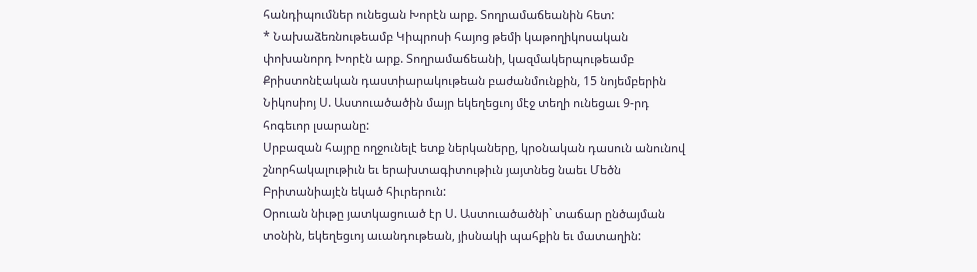հանդիպումներ ունեցան Խորէն արք. Տողրամաճեանին հետ:
* Նախաձեռնութեամբ Կիպրոսի հայոց թեմի կաթողիկոսական փոխանորդ Խորէն արք. Տողրամաճեանի, կազմակերպութեամբ Քրիստոնէական դաստիարակութեան բաժանմունքին, 15 նոյեմբերին Նիկոսիոյ Ս. Աստուածածին մայր եկեղեցւոյ մէջ տեղի ունեցաւ 9-րդ հոգեւոր լսարանը:
Սրբազան հայրը ողջունելէ ետք ներկաները, կրօնական դասուն անունով շնորհակալութիւն եւ երախտագիտութիւն յայտնեց նաեւ Մեծն Բրիտանիայէն եկած հիւրերուն:
Օրուան նիւթը յատկացուած էր Ս. Աստուածածնի` տաճար ընծայման տօնին, եկեղեցւոյ աւանդութեան, յիսնակի պահքին եւ մատաղին: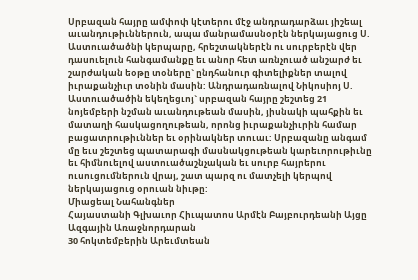Սրբազան հայրը ամփոփ կէտերու մէջ անդրադարձաւ յիշեալ աւանդութիւններուն, ապա մանրամասնօրէն ներկայացուց Ս. Աստուածածնի կերպարը, հրեշտակներէն ու սուրբերէն վեր դասուելուն հանգամանքը եւ անոր հետ առնչուած անշարժ եւ շարժական եօթը տօները` ընդհանուր գիտելիքներ տալով իւրաքանչիւր տօնին մասին: Անդրադառնալով Նիկոսիոյ Ս. Աստուածածին եկեղեցւոյ` սրբազան հայրը շեշտեց 21 նոյեմբերի նշման աւանդութեան մասին, յիսնակի պահքին եւ մատաղի հասկացողութեան, որոնց իւրաքանչիւրին համար բացատրութիւններ եւ օրինակներ տուաւ: Սրբազանը անգամ մը եւս շեշտեց պատարագի մասնակցութեան կարեւորութիւնը եւ հիմնուելով աստուածաշնչական եւ սուրբ հայրերու ուսուցումներուն վրայ, շատ պարզ ու մատչելի կերպով ներկայացուց օրուան նիւթը:
Միացեալ Նահանգներ
Հայաստանի Գլխաւոր Հիւպատոս Արմէն Բայբուրդեանի Այցը Ազգային Առաջնորդարան
30 հոկտեմբերին Արեւմտեան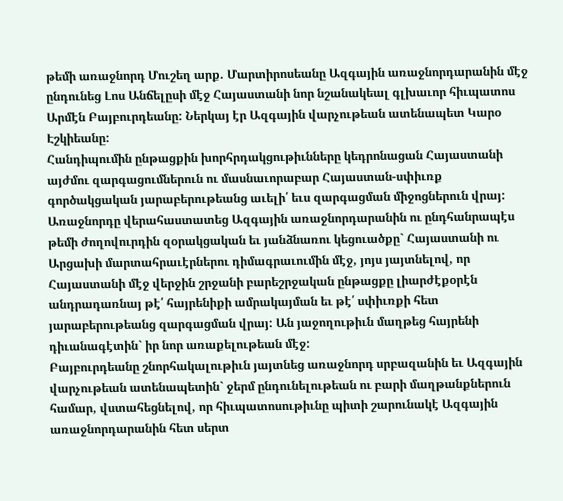թեմի առաջնորդ Մուշեղ արք. Մարտիրոսեանը Ազգային առաջնորդարանին մէջ ընդունեց Լոս Անճելըսի մէջ Հայաստանի նոր նշանակեալ գլխաւոր հիւպատոս Արմէն Բայբուրդեանը: Ներկայ էր Ազգային վարչութեան ատենապետ Կարօ Էշկիեանը:
Հանդիպումին ընթացքին խորհրդակցութիւնները կեդրոնացան Հայաստանի այժմու զարգացումներուն ու մասնաւորաբար Հայաստան-սփիւռք գործակցական յարաբերութեանց աւելի՛ եւս զարգացման միջոցներուն վրայ:
Առաջնորդը վերահաստատեց Ազգային առաջնորդարանին ու ընդհանրապէս թեմի ժողովուրդին զօրակցական եւ յանձնառու կեցուածքը` Հայաստանի ու Արցախի մարտահրաւէրներու դիմագրաւումին մէջ, յոյս յայտնելով, որ Հայաստանի մէջ վերջին շրջանի բարեշրջական ընթացքը լիարժէքօրէն անդրադառնայ թէ՛ հայրենիքի ամրակայման եւ թէ՛ սփիւռքի հետ յարաբերութեանց զարգացման վրայ: Ան յաջողութիւն մաղթեց հայրենի դիւանագէտին` իր նոր առաքելութեան մէջ:
Բայբուրդեանը շնորհակալութիւն յայտնեց առաջնորդ սրբազանին եւ Ազգային վարչութեան ատենապետին` ջերմ ընդունելութեան ու բարի մաղթանքներուն համար, վստահեցնելով, որ հիւպատոսութիւնը պիտի շարունակէ Ազգային առաջնորդարանին հետ սերտ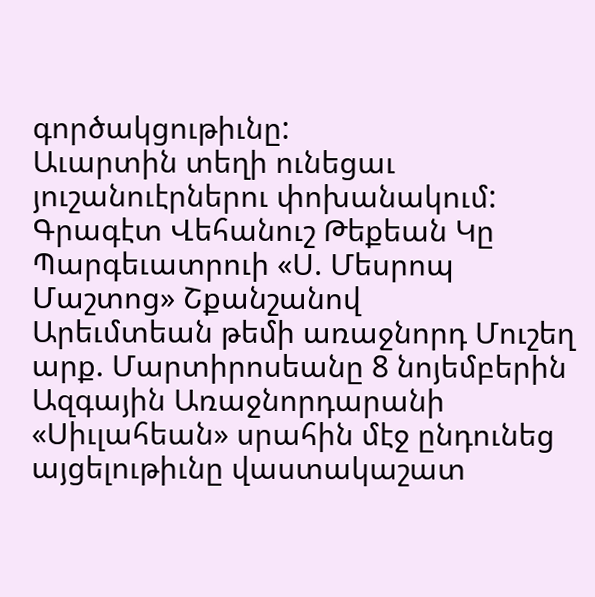գործակցութիւնը:
Աւարտին տեղի ունեցաւ յուշանուէրներու փոխանակում:
Գրագէտ Վեհանուշ Թեքեան Կը Պարգեւատրուի «Ս. Մեսրոպ Մաշտոց» Շքանշանով
Արեւմտեան թեմի առաջնորդ Մուշեղ արք. Մարտիրոսեանը 8 նոյեմբերին Ազգային Առաջնորդարանի «Սիւլահեան» սրահին մէջ ընդունեց այցելութիւնը վաստակաշատ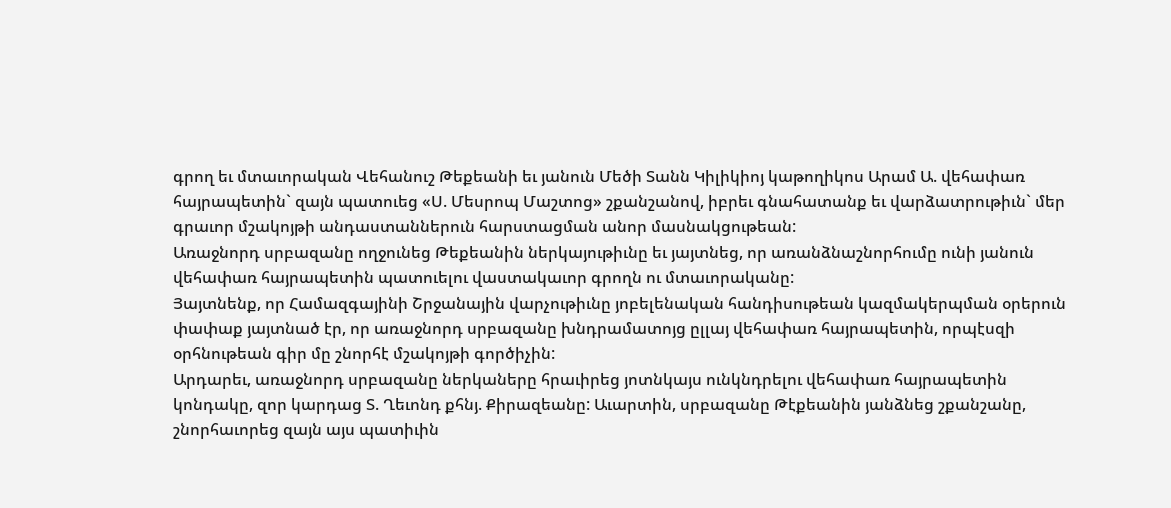գրող եւ մտաւորական Վեհանուշ Թեքեանի եւ յանուն Մեծի Տանն Կիլիկիոյ կաթողիկոս Արամ Ա. վեհափառ հայրապետին` զայն պատուեց «Ս. Մեսրոպ Մաշտոց» շքանշանով, իբրեւ գնահատանք եւ վարձատրութիւն` մեր գրաւոր մշակոյթի անդաստաններուն հարստացման անոր մասնակցութեան:
Առաջնորդ սրբազանը ողջունեց Թեքեանին ներկայութիւնը եւ յայտնեց, որ առանձնաշնորհումը ունի յանուն վեհափառ հայրապետին պատուելու վաստակաւոր գրողն ու մտաւորականը:
Յայտնենք, որ Համազգայինի Շրջանային վարչութիւնը յոբելենական հանդիսութեան կազմակերպման օրերուն փափաք յայտնած էր, որ առաջնորդ սրբազանը խնդրամատոյց ըլլայ վեհափառ հայրապետին, որպէսզի օրհնութեան գիր մը շնորհէ մշակոյթի գործիչին:
Արդարեւ, առաջնորդ սրբազանը ներկաները հրաւիրեց յոտնկայս ունկնդրելու վեհափառ հայրապետին կոնդակը, զոր կարդաց Տ. Ղեւոնդ քհնյ. Քիրազեանը: Աւարտին, սրբազանը Թէքեանին յանձնեց շքանշանը, շնորհաւորեց զայն այս պատիւին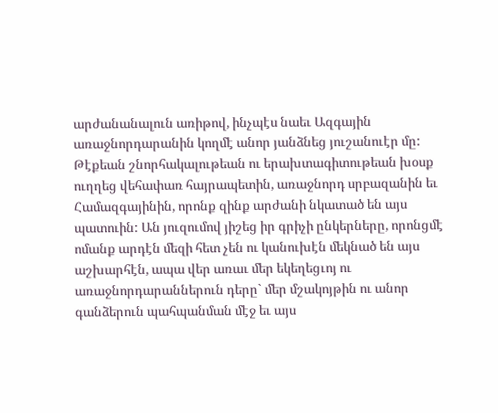արժանանալուն առիթով, ինչպէս նաեւ Ազգային առաջնորդարանին կողմէ անոր յանձնեց յուշանուէր մը:
Թէքեան շնորհակալութեան ու երախտագիտութեան խօսք ուղղեց վեհափառ հայրապետին, առաջնորդ սրբազանին եւ Համազգայինին, որոնք զինք արժանի նկատած են այս պատուին: Ան յուզումով յիշեց իր գրիչի ընկերները, որոնցմէ ոմանք արդէն մեզի հետ չեն ու կանուխէն մեկնած են այս աշխարհէն, ապա վեր առաւ մեր եկեղեցւոյ ու առաջնորդարաններուն դերը` մեր մշակոյթին ու անոր գանձերուն պահպանման մէջ եւ այս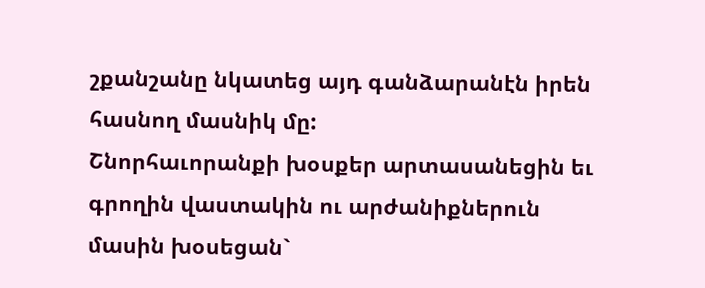շքանշանը նկատեց այդ գանձարանէն իրեն հասնող մասնիկ մը:
Շնորհաւորանքի խօսքեր արտասանեցին եւ գրողին վաստակին ու արժանիքներուն մասին խօսեցան`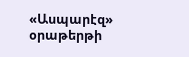«Ասպարէզ» օրաթերթի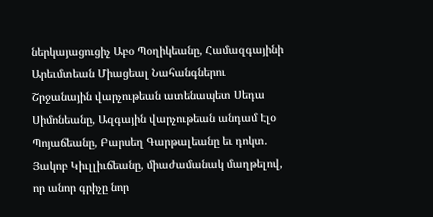ներկայացուցիչ Աբօ Պօղիկեանը, Համազգայինի Արեւմտեան Միացեալ Նահանգներու Շրջանային վարչութեան ատենապետ Սեդա Սիմոնեանը, Ազգային վարչութեան անդամ Էլօ Պոյաճեանը, Բարսեղ Գարթալեանը եւ դոկտ. Յակոբ Կիւլլիւճեանը, միաժամանակ մաղթելով, որ անոր գրիչը նոր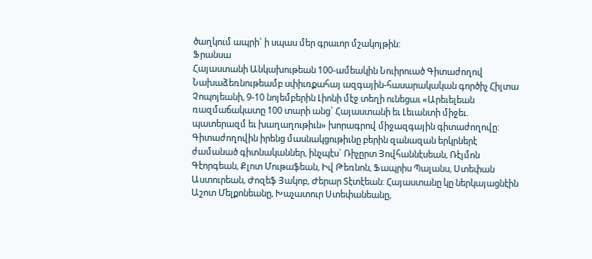ծաղկում ապրի` ի սպաս մեր գրաւոր մշակոյթին:
Ֆրանսա
Հայաստանի Անկախութեան 100-ամեակին Նուիրուած Գիտաժողով
Նախաձեռնութեամբ սփիւռքահայ ազգային-հասարակական գործիչ Հիլտա Չոպոյեանի, 9-10 նոյեմբերին Լիոնի մէջ տեղի ունեցաւ «Արեւելեան ռազմաճակատը 100 տարի անց` Հայաստանի եւ Լեւանտի միջեւ. պատերազմ եւ խաղաղութիւն» խորագրով միջազգային գիտաժողովը: Գիտաժողովին իրենց մասնակցութիւնը բերին զանազան երկրներէ ժամանած գիտնականներ, ինչպէս` Ռիչըրտ Յովհաննէսեան, Ռէյմոն Գէորգեան, Քլոտ Մութաֆեան, Իվ Թեռնոն, Ֆապրիս Պալանս, Ստեփան Աստուրեան, Ժոզեֆ Յակոբ, Ժերար Տէտէեան: Հայաստանը կը ներկայացնէին Աշոտ Մելքոնեանը, Խաչատուր Ստեփանեանը,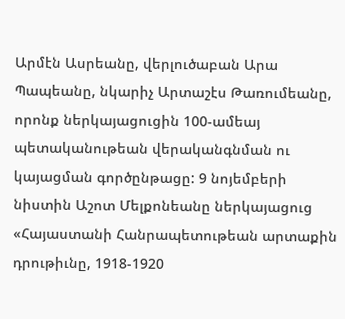Արմէն Ասրեանը, վերլուծաբան Արա Պապեանը, նկարիչ Արտաշէս Թառումեանը, որոնք ներկայացուցին 100-ամեայ պետականութեան վերականգնման ու կայացման գործընթացը: 9 նոյեմբերի նիստին Աշոտ Մելքոնեանը ներկայացուց «Հայաստանի Հանրապետութեան արտաքին դրութիւնը, 1918-1920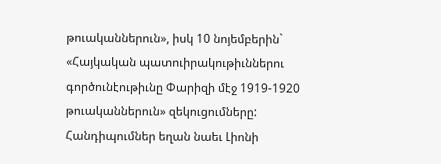թուականներուն», իսկ 10 նոյեմբերին` «Հայկական պատուիրակութիւններու գործունէութիւնը Փարիզի մէջ 1919-1920 թուականներուն» զեկուցումները:
Հանդիպումներ եղան նաեւ Լիոնի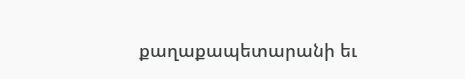քաղաքապետարանի եւ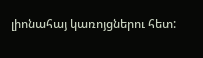լիոնահայ կառոյցներու հետ: